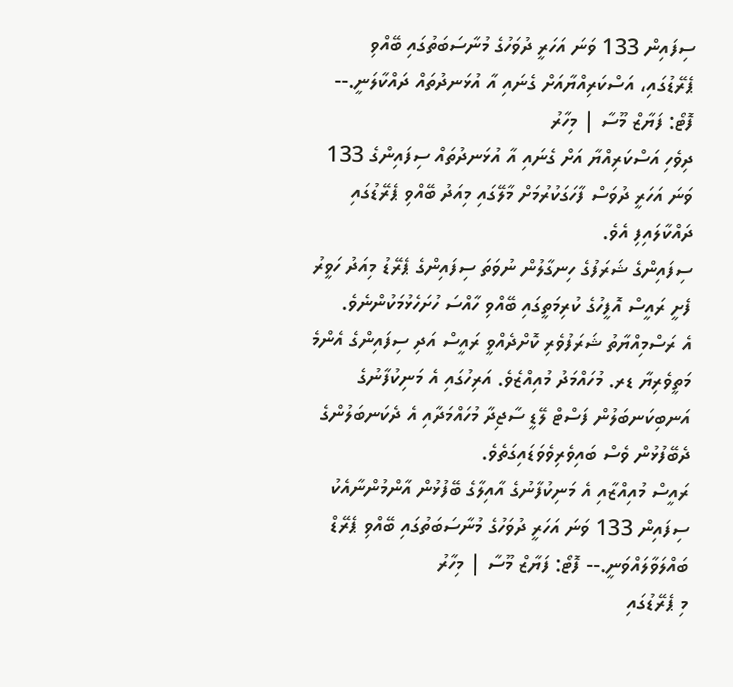ސިފައިން 133 ވަނަ އަހަރީ ދުވަހުގެ މުނާސަބަތުގައި ބޭއްވި ޕެރޭޑުގައި، އަސްކަރިއްޔާއަށް ގެނައި އާ އުޅަނދުތައް ދައްކާލަނީ.-- ފޮޓޯ: ފަޔާޒް މޫސާ | މިހާރު
ދިވެހި އަސްކަރިއްޔާ އަށް ގެނައި އާ އުޅަނދުތައް ސިފައިންގެ 133 ވަނަ އަހަރީ ދުވަސް ފާހަގަކުރުމަށް މާލޭގައި މިއަދު ބޭއްވި ޕެރޭޑުގައި ދައްކާލައިފި އެވެ.
ސިފައިންގެ ޝަރަފުގެ ހިނގާލުން ނުވަތަ ސިފައިންގެ ޕެރޭޑު މިއަދު ހަވީރު ފެށީ ރައީސް އޮފީހުގެ ކުރިމަތީގައި ބޭއްވި ހާއްސަ ހުށަހެޅުމަކުންނެވެ.
އެ ރަސްމިއްޔާތު ޝަރަފުވެރި ކޮށްދެއްވީ ރައީސް އަދި ސިފައިންގެ އެންމެ މަތީވެރިޔާ ޑރ. މުހައްމަދު މުއިއްޒެވެ. އަރިހުގައި އެ މަނިކުފާނުގެ އަނބިކަނބަލުން ފަސްޓް ލޭޑީ ސާޖިދާ މުހައްމަދާއި އެ ދެކަނބަލުންގެ ދެބޭފުޅުން ވެސް ބައިވެރިވެވަޑައިގަތެވެ.
ރައީސް މުއިއްޒާއި އެ މަނިކުފާނުގެ އާއިލާގެ ބޭފުޅުން އާންމުންނާއެކު ސިފައިން 133 ވަނަ އަހަރީ ދުވަހުގެ މުނާސަބަތުގައި ބޭއްވި ޕެރޭޑް ބައްލަވާލައްވަނީ.-- ފޮޓޯ: ފަޔާޒް މޫސާ | މިހާރު
މި ޕެރޭޑުގައި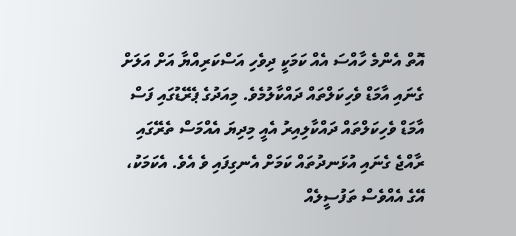އޮތް އެންމެ ހާއްސަ އެއް ކަމަކީ ދިވެހި އަސްކަރިއްޔާ އަށް އަލަށް ގެނައި އާމަޑް ވެހިކަލްތައް ދައްކާލުމެވެ. މިއަދުގެ ޕެރޭޑުގައި ފަސް އާމަޑް ވެހިކަލްތައް ދައްކާލިއިރު އެއީ މިދިޔަ އެއްމަސް ތެރޭގައި ރާއްޖެ ގެނައި އުޅަނދުތައް ކަމަށް އެނގިފައި ވެ އެވެ. އެކަމަކު، އޭގެ އެއްވެސް ތަފުސީލެއް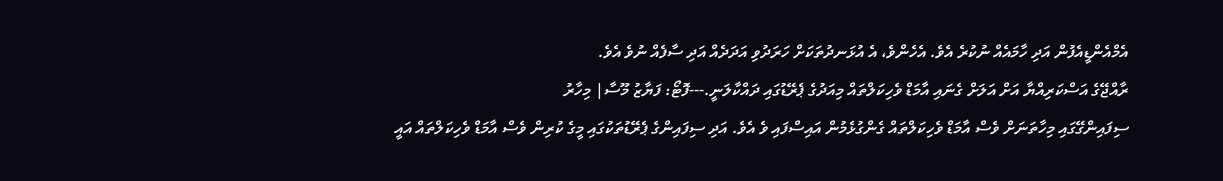އެމްއެންޑީއެފުން އަދި ހާމައެއް ނުކުރެ އެވެ. އެހެންވެ، އެ އުޅަނދުތަކަށް ހަރަދުވި އަދަދެއް އަދި ސާފެއް ނުވެ އެވެ.
ރާއްޖޭގެ އަސްކަރިއްޔާ އަށް އަލަށް ގެނައި އާމަޑް ވެހިކަލްތައް މިއަދުގެ ޕެރޭޑުގައި ދައްކާލަނީ.---ފޮޓޯ: ފަޔާޒު މޫސާ| މިހާރު
ސިފައިންގޭގައި މިހާތަނަށް ވެސް އާމަޑް ވެހިކަލްތައް ގެންގުޅެމުން އައިސްފައި ވެ އެވެ. އަދި ސިފައިންގެ ޕެރޭޑުތަކުގައި މީގެ ކުރިން ވެސް އާމަޑް ވެހިކަލްތައް އައީ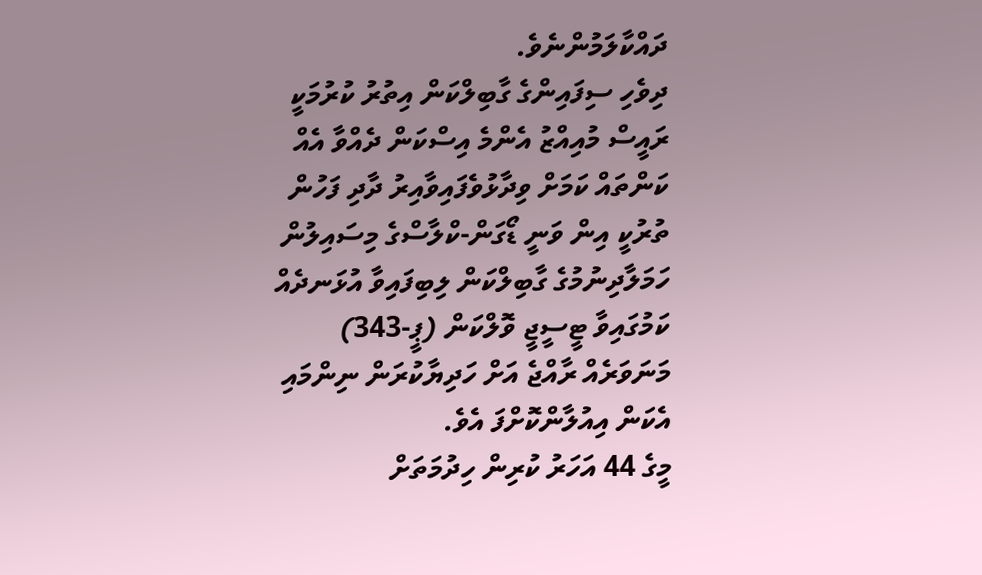ދައްކާލަމުންނެވެ.
ދިވެހި ސިފައިންގެ ގާބިލްކަން އިތުރު ކުރުމަކީ ރައީސް މުއިއްޒު އެންމެ އިސްކަން ދެއްވާ އެއް ކަންތައް ކަމަށް ވިދާޅުވެފައިވާއިރު ދާދި ފަހުން ތުރުކީ އިން ވަނީ ޑޯގަން-ކްލާސްގެ މިސައިލުން ހަމަލާދިނުމުގެ ގާބިލްކަން ލިބިފައިވާ އުޅަނދެއް ކަމުގައިވާ ޓީސީޖީ ވޮލްކަން (ޕީ-343) މަނަވަރެއް ރާއްޖެ އަށް ހަދިޔާކުރަން ނިންމައި އެކަން އިއުލާންކޮށްފަ އެވެ.
މީގެ 44 އަހަރު ކުރިން ހިދުމަތަށް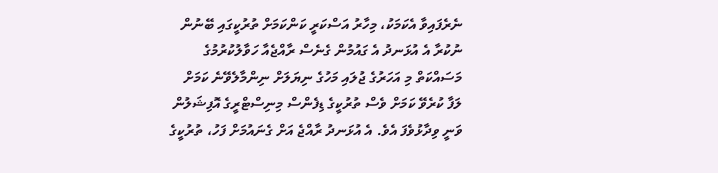ނެރެފައިވާ އެކަމަކު، މިހާރު އަސްކަރީ ކަންކަމަށް ތުރުކީގައި ބޭނުން ނުކުރާ އެ އުޅަނދު އެ ގައުމުން ގެނެސް ރާއްޖެއާ ހަވާލުކުރުމުގެ މަސައްކަތް މި އަހަރުގެ ޖުލައި މަހުގެ ނިޔަލަށް ނިންމާލެވޭނެ ކަމަށް ލަފާ ކުރެވޭ ކަމަށް ވެސް ތުރުކީގެ ޑިފެންސް މިނިސްޓްރީގެ އޮފިޝަލުން ވަނީ ވިދާޅުވެފަ އެވެ. އެ އުޅަނދު ރާއްޖެ އަށް ގެނައުމަށް ފަހު، ތުރުކީގެ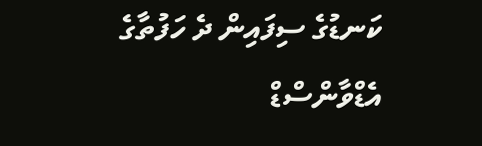ކަނޑުގެ ސިފައިން ދެ ހަފުތާގެ އެޑްވާންސްޑް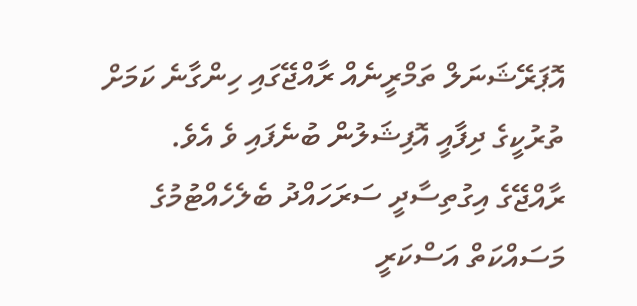އޮޕަރޭޝަނަލް ތަމްރީނެއް ރާއްޖޭގައި ހިންގާނެ ކަމަށް ތުރުކީގެ ދިފާއީ އޮފިޝަލުން ބުނެފައި ވެ އެވެ.
ރާއްޖޭގެ އިގުތިސާދީ ސަރަހައްދު ބެލެހެއްޓުމުގެ މަސައްކަތް އަސްކަރީ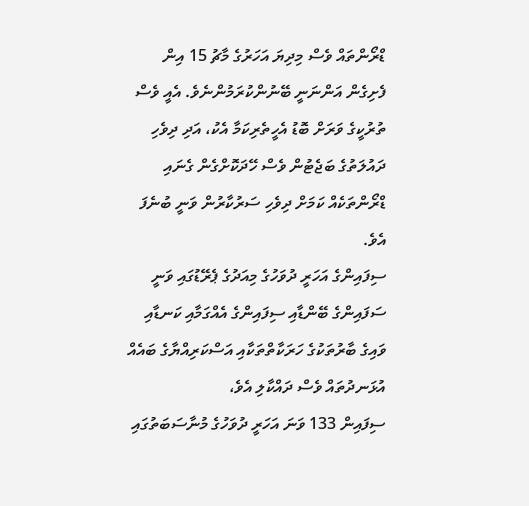ޑްރޯންތައް ވެސް މިދިޔަ އަހަރުގެ މާޗު 15 އިން ފެށިގެން އަންނަނީ ބޭނުންކުރަމުންނެވެ. އެއީ ވެސް ތުރުކީގެ ވަރަށް ބޮޑު އެހީތެރިކަމާ އެކު، އަދި ދިވެހި ދައުލަތުގެ ބަޖެޓުން ވެސް ހޭދަކޮށްގެން ގެނައި ޑްރޯންތަކެއް ކަމަށް ދިވެހި ސަރުކާރުން ވަނީ ބުނެފަ އެވެ.
ސިފައިންގެ އަހަރީ ދުވަހުގެ މިއަދުގެ ޕެރޭޑުގައި ވަނީ ސަފައިންގެ ބޭންޑާއި ސިފައިންގެ އެއްގަމާއި ކަނޑާއި ވައިގެ ބާރުތަކުގެ ހަރަކާތްތަކާއި އަސްކަރިއްޔާގެ ބައެއް އުޅަނދުތައް ވެސް ދައްކާލި އެވެ،
ސިފައިން 133 ވަނަ އަހަރީ ދުވަހުގެ މުނާސަބަތުގައި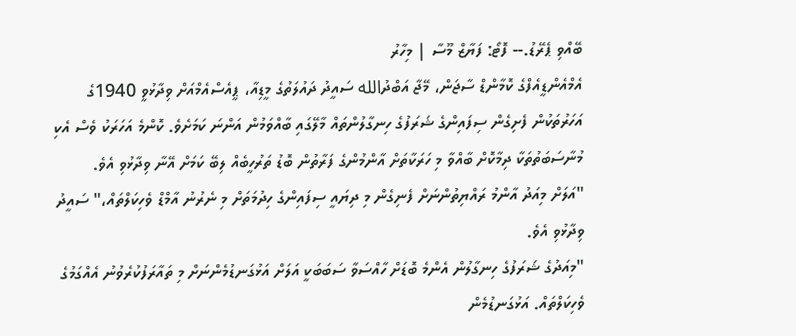ބޭއްވި ޕެރޭޑު.-- ފޮޓޯ: ފަޔާޒް މޫސާ | މިހާރު
އެމްއެންޑީއެފްގެ ކޮމާންޑް ސާޖަން، މޭޖާ އަބްދުالله ސައީދު ދައުލަތުގެ މީޑިއާ، ޕީއެސްއެމްއަށް ވިދާޅުވީ 1940ގެ އަހަރުތަކުން ފެށިގެން ސިފައިންގެ ޝަރަފުގެ ހިނގާލުންތައް މާލޭގައި ބާއްވަމުން އަންނަ ކަމަށެވެ. ކޮންމެ އަހަރަކު ވެސް އެކި މުނާސަބަތުތަކާ ދިމާކޮށް ބާއްވާ މި ހަރަކާތަށް އާންމުންގެ ފަރާތުން ބޮޑު ތަރުހީބެއް ލިބޭ ކަމަށް އޭނާ ވިދާޅުވި އެވެ.
"އަލަށް މިއަދު އާންމު ރައްޔިތުންނަށް ފެނިގެން މި ދިޔައީ ސިފައިންގެ ހިދުމަތަށް މި ނެރުނު އާމްޑް ވެހިކަލްތައް،" ސައީދު ވިދާޅުވި އެވެ.
"މިއަދުގެ ޝަރަފުގެ ހިނގާލުން އެންމެ ބޮޑަށް ހާއްސަވާ ސަބަބަކީ އަލަށް އަޅުގަނޑުމެންނަށް މި ތައާރަފުކުރެވުނު އެއްގަމުގެ ވެހިކަލްތައް. އަޅުގަނޑުމެން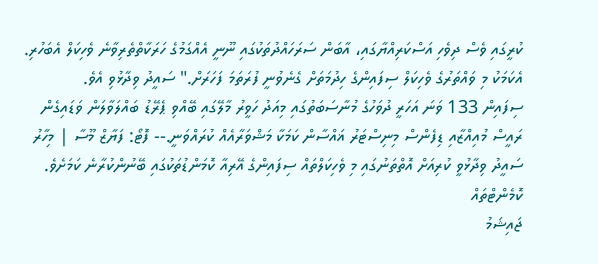ކުރީގައި ވެސް ދިވެހި އަސްކަރިއްޔާގައި، އާބަން ސަރަހައްދުތަކުގައި ނޫނީ އެއްގަމުގެ ހަރަކާތްތެރިވާނެ ވެހިކަލް އެބަހުރި. އެކަމަކު މި ވައްތަރުގެ ވެހިކަލް ސިފައިންގެ ހިދުމަތަށް ގެނެވުނީ ފުރަތަމަ ފަހަރަށް." ސައީދު ވިދާޅުވި އެވެ.
ސިފައިން 133 ވަނަ އަހަރީ ދުވަހުގެ މުނާސަބަތުގައި މިއަދު ހަވީރު މާލޭގައި ބޭއްވި ޕެރޭޑު ބައްލަވާލަން ވަޑައިގެން ރައީސް މުއިއްޒާއި ޑިފެންސް މިނިސްޓަރު ޣައްސާން ކަމަކާ މަޝްވަރާއެއް ކުރައްވަނީ.-- ފޮޓޯ: ފަޔާޒް މޫސާ | މިހާރު
ސައީދު ވިދާޅުވީ ކުރިއަށް އޮތްތަނުގައި މި ވެހިކަލްތައް ސިފައިންގެ އޭރިއާ ކޮމަންޑުތަކުގައި ބޭނުންކުރާނެ ކަމަށެވެ.
ކޮމެންޓްތައް
ޖައިޝަމު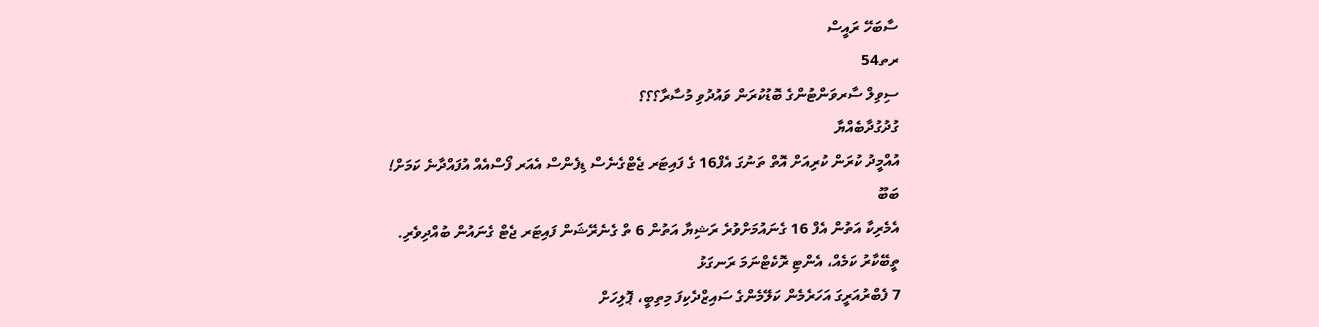ސާބަހޭ ރައީސް
ރތ54
ސިވިލް ސާރވަންޓުންގެ ބޮޑުކުރަން ވައުދުވި މުސާރާ؟؟؟
ގުދުގުދާބެއްޔާ
އުއްމީދު ކުރަން ކުރިއަށް އޮތް ތަނުގަ އެފް16 ގެ ފައިޓަރ ޖެޓްގެނެސް ޑިފެންސް އެއަރ ފޯސްއެއް އުފައްދާނެ ކަމަށް!
ބަބޫ
އެމެރިކާ އަތުން އެފް 16 ގެނައުމަށްވުރެ ރަޝިޔާ އަތުން 6 ތް ގެނެރޭޝަން ފައިޓަރ ޖެޓް ގެނައުން ބުއްދިވެރި.
ތީބޭކާރު ކަމެއް، އެންޓި ރޮކެޓްނަމަ ރަނގަޅު
7 ފެބްރުއަރީގަ އަހަރެމެން ކަލޭމެންގެ ސައިޒްދެކިފަ މިތިބީ، ޕޮލިހަށް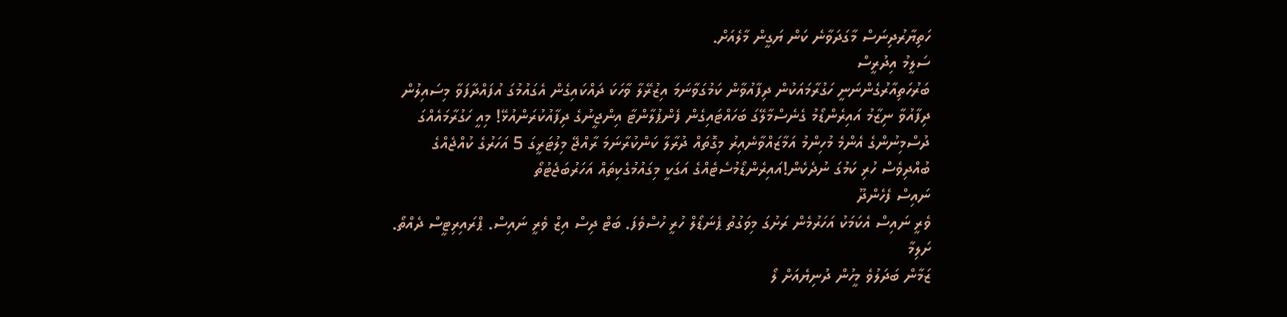ހަތިޔާރުދިނަސް މާގަދަވާނެ ކަން ޔަގީން މާލެއަށް.
ސަލީމު އިދުރީސް
ބަރުހަތިއާރުގެންނަނީ ހަގުރާމައަކުން ދިފާއުވާން ކަމުގަވާނަމަ އިޒުރޭލާ ވާހަކަ ދައްކައިގެން އެގައުމުގަ އުފައްދާފަވާ މިސައިލުން ދިފާއުވާ ނިޒާމު އައިރެންޑޯމު ގެނެސްމާލޭގަ ބަހައްޓައިގެން ފެންޕުލާންޓާ އިންޖީނުގެ ދިފާއުކުރަންއުޅޭ! މިއީ ހަގުރާމައެއްގަ ދުސްމިނުންގެ އެންމެ މުހިންމު އަމާޒައްވާނެއިރު މިގޮތައް ދުރާލާ ކަންކުރާނަމަ ރާއްޖޭ މިލުޓަރީގަ 5 އަހަރުގެ ކުއްޖެއްގެ ބުއްދިވެސް ހުރި ކަމުގަ ނުދެކެން!އައިރެންޑޯމުސެޓެއްގެ އަގަކީ މިގައުމުގެކިތައް އަހަރުބަޖެޓުތޯ
ނައިސް ފެހެންދޫ
ވެރީ ނައިސް އެކަމަކު އަހަރުމެން ރަށުގަ މިވަގުތު ޕެނަޑޯލް ހުރީ ހުސްވެފަ. ބަޓް ދިސް އިޒް ވެރީ ނައިސް. ޕްރައިރިޓީސް ދެއްތޯ.
ށަލިމާ
ޒަމާން ބަދަލުވެ މީހުން ދުނިޔެއަށް ލޯ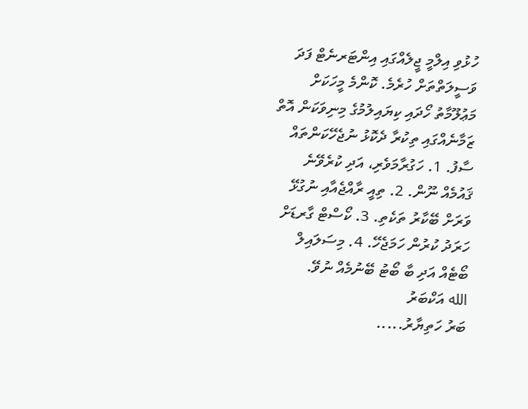ހުޅުވި އިލްމީ ޖީލެއްގައި އިންޓަރނެޓް ފަދަ ވަސީލަތްތަށް ހުރެމެ. ކޮންމެ މީހަކަށް މަޢުލޫމާތު ހޯދައި ކިޔައިލުމުގެ މިނިވަކަން އޮތް ޒަމާނެއްގައި ތިކުރާ ދެކޮޅު ނުޖެހޭކަންތައް ސާފު. 1. ހަގުރާމަވެރި، އަދި ކުރެވޭނެ ޤައުމެއް ނޫން. 2. ތިއީ ރާއްޖެއާއި ނުގުޅޭ ވަރަށް ބޭކާރު ތަކެތި. 3. ކޯސްޓް ގާރޑަށް ހަރަދު ކުރުން ހަމަޖެހޭ. 4. މިސަލައިލް ބޯޓެއް އަދި ބާ ބޯޓު ބޭނުމެއް ނުވޭ.
الله އަކްބަރު
ބަރު ހަތިޔާރު.....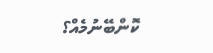ކޮންބޭނުމެއް؟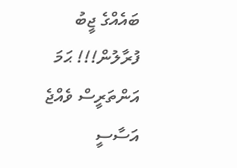ބައެއްގެ ޖީބު ފުރާލުން!!! ޙަމަ އަންތަރީސް ވެއްޖެ
އަސާސީ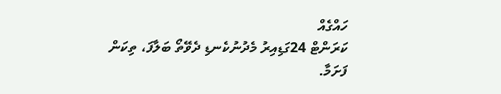ހައްގެއް
ކަރަންޓް 24ގަޑިއިރު މެދުނުކެނޑި ދެވޭތޯ ބަލާފަ، ތިކަން ފަށަމާ.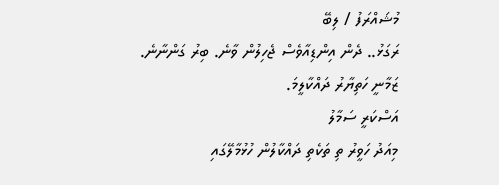މުޝައްރަފު / ލިބޭ
ރަގަޅު.. ދެން އިންޑިއާވެސް ޖެހިލުން ވާނެ. ބިރު ގަންނާނެ. ޒަމާނީ ހަތިޔާރު ދައްކާލީމަ.
އަސްކަރީ ސަމާލު
މިއަދު ހަވީރު ތި ތަކެތި ދައްކާލުން ހުޅުމާލޭގައި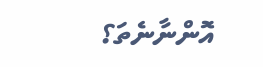އޮންނާނެތަ؟